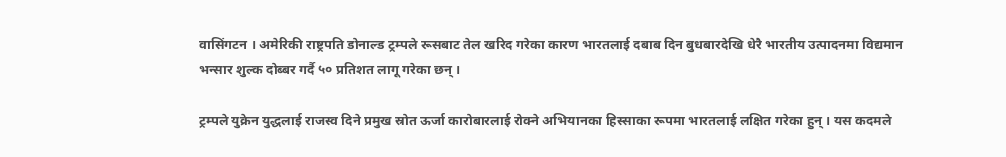वासिंगटन । अमेरिकी राष्ट्रपति डोनाल्ड ट्रम्पले रूसबाट तेल खरिद गरेका कारण भारतलाई दबाब दिन बुधबारदेखि धेरै भारतीय उत्पादनमा विद्यमान भन्सार शुल्क दोब्बर गर्दै ५० प्रतिशत लागू गरेका छन् ।

ट्रम्पले युक्रेन युद्धलाई राजस्व दिने प्रमुख स्रोत ऊर्जा कारोबारलाई रोक्ने अभियानका हिस्साका रूपमा भारतलाई लक्षित गरेका हुन् । यस कदमले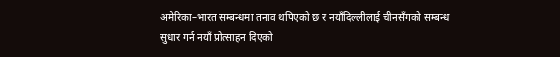अमेरिका–भारत सम्बन्धमा तनाव थपिएको छ र नयाँदिल्लीलाई चीनसँगको सम्बन्ध सुधार गर्न नयाँ प्रोत्साहन दिएको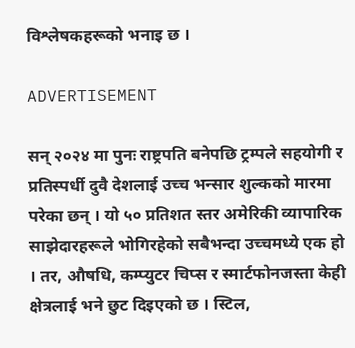विश्लेषकहरूको भनाइ छ ।

ADVERTISEMENT

सन् २०२४ मा पुनः राष्ट्रपति बनेपछि ट्रम्पले सहयोगी र प्रतिस्पर्धी दुवै देशलाई उच्च भन्सार शुल्कको मारमा परेका छन् । यो ५० प्रतिशत स्तर अमेरिकी व्यापारिक साझेदारहरूले भोगिरहेको सबैभन्दा उच्चमध्ये एक हो । तर, औषधि, कम्प्युटर चिप्स र स्मार्टफोनजस्ता केही क्षेत्रलाई भने छुट दिइएको छ । स्टिल,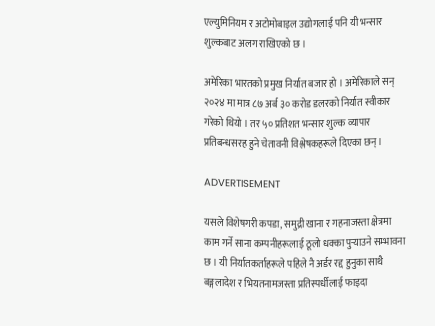एल्युमिनियम र अटोमोबाइल उद्योगलाई पनि यी भन्सार शुल्कबाट अलग राखिएको छ ।

अमेरिका भारतको प्रमुख निर्यात बजार हो । अमेरिकाले सन् २०२४ मा मात्र ८७ अर्ब ३० करोड डलरको निर्यात स्वीकार गरेको थियो । तर ५० प्रतिशत भन्सार शुल्क व्यापार प्रतिबन्धसरह हुने चेतावनी विश्लेषकहरूले दिएका छन् ।

ADVERTISEMENT

यसले विशेषगरी कपडा, समुद्री खाना र गहनाजस्ता क्षेत्रमा काम गर्ने साना कम्पनीहरूलाई ठूलो धक्का पुर्‍याउने सम्भावना छ । यी निर्यातकर्ताहरूले पहिले नै अर्डर रद्द हुनुका साथै बङ्गलादेश र भियतनामजस्ता प्रतिस्पर्धीलाई फाइदा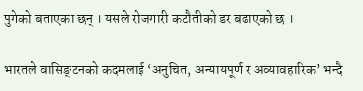पुगेको बताएका छन् । यसले रोजगारी कटौतीको डर बढाएको छ ।

भारतले वासिङ्टनको कदमलाई ‘अनुचित, अन्यायपूर्ण र अव्यावहारिक’ भन्दै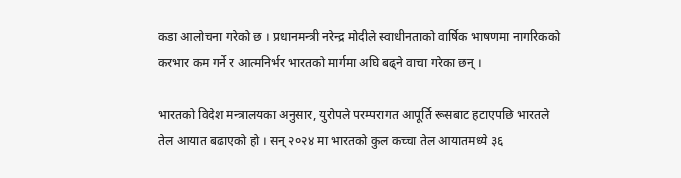कडा आलोचना गरेको छ । प्रधानमन्त्री नरेन्द्र मोदीले स्वाधीनताको वार्षिक भाषणमा नागरिकको करभार कम गर्ने र आत्मनिर्भर भारतको मार्गमा अघि बढ्ने वाचा गरेका छन् ।

भारतको विदेश मन्त्रालयका अनुसार, युरोपले परम्परागत आपूर्ति रूसबाट हटाएपछि भारतले तेल आयात बढाएको हो । सन् २०२४ मा भारतको कुल कच्चा तेल आयातमध्ये ३६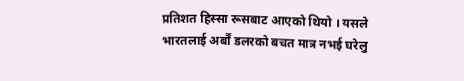प्रतिशत हिस्सा रूसबाट आएको थियो । यसले भारतलाई अर्बौं डलरको बचत मात्र नभई घरेलु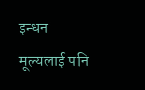इन्धन मूल्यलाई पनि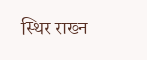स्थिर राख्न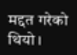मद्दत गरेको थियो ।